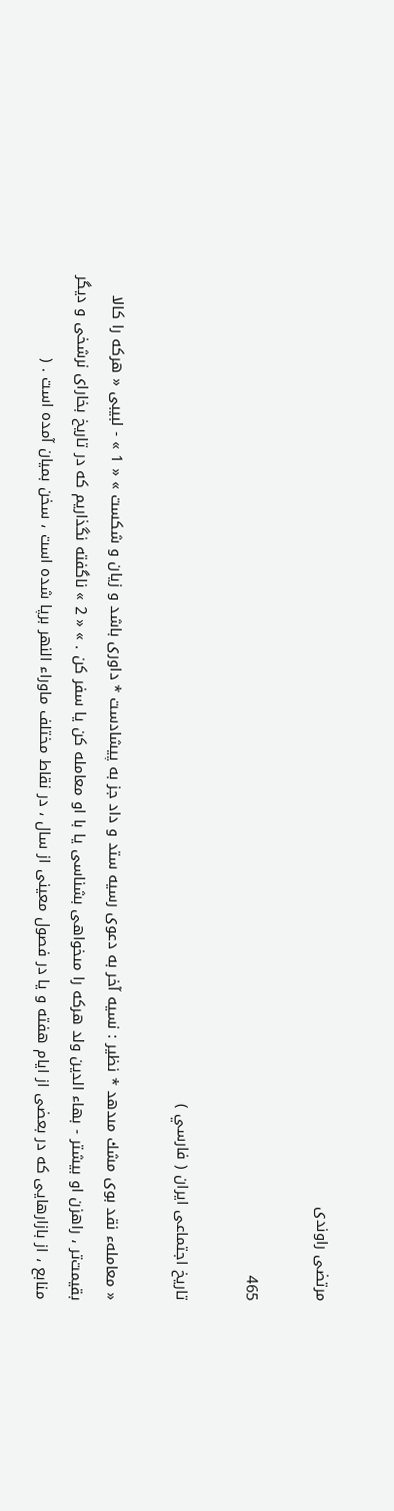مرتضى راوندى

465

تاريخ اجتماعى ايران ( فارسي )

« معاملهء نقد بوى مشك مىدهد * نظير : نسيه آخر به دعوى رسيه ستد و داد جز به پيشادست * داورى باشد و زيان و شكست » « 1 » - لبيبى « هركه را كالا بقيمت‌تر ، راهزن او بيشتر - بهاء الدين ولد هركه را مىخواهى بشناسى يا با او معامله كن يا سفر كن . » « 2 » ناگفته نگذاريم كه در تاريخ بخاراى نرشخى و ديگر منابع ، از بازارهايى كه در بعضى از ايام هفته و يا در فصول معينى از سال ، در نقاط مختلف ماوراء النهر برپا شده است ، سخن بميان آمده است . (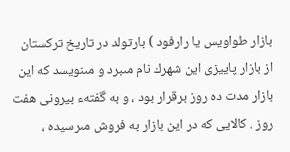بازار طواويس يا رارفود ) بارتولد در تاريخ تركستان از بازار پاييزى اين شهرك نام مىبرد و مىنويسد كه اين بازار مدت ده روز برقرار بود ، و به گفتهء بيرونى هفت روز . كالايى كه در اين بازار به فروش مىرسيده ،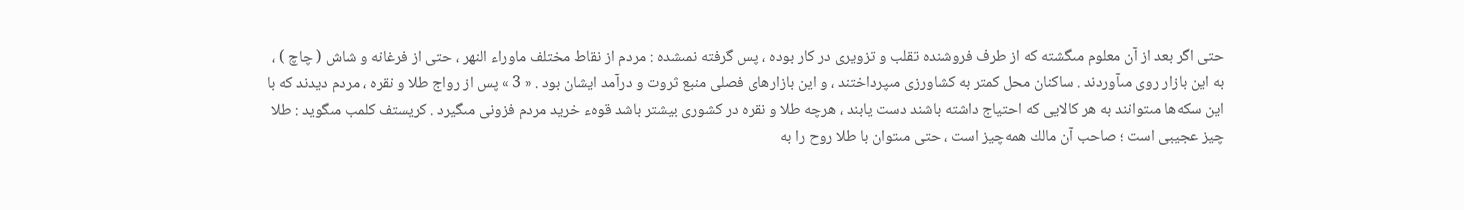حتى اگر بعد از آن معلوم مىگشته كه از طرف فروشنده تقلب و تزويرى در كار بوده ، پس گرفته نمىشده : مردم از نقاط مختلف ماوراء النهر ، حتى از فرغانه و شاش ( چاچ ) ، به اين بازار روى مىآوردند . ساكنان محل كمتر به كشاورزى مىپرداختند ، و اين بازارهاى فصلى منبع ثروت و درآمد ايشان بود . « 3 » پس از رواج طلا و نقره ، مردم ديدند كه با اين سكه‌ها مىتوانند به هر كالايى كه احتياج داشته باشند دست يابند ، هرچه طلا و نقره در كشورى بيشتر باشد قوهء خريد مردم فزونى مىگيرد . كريستف كلمب مىگويد : طلا چيز عجيبى است ؛ صاحب آن مالك همه‌چيز است ، حتى مىتوان با طلا روح را به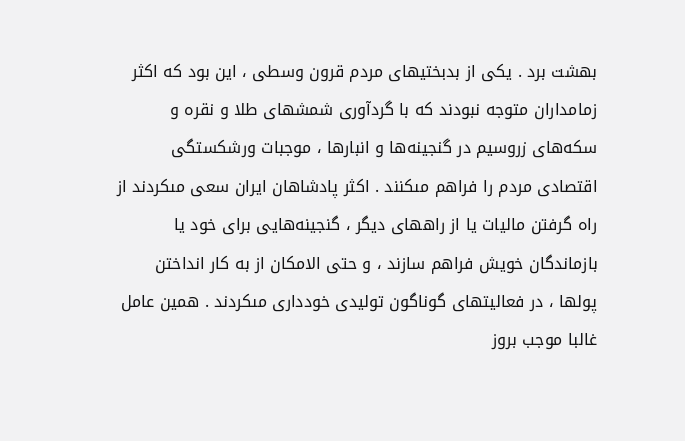بهشت برد . يكى از بدبختيهاى مردم قرون وسطى ، اين بود كه اكثر زمامداران متوجه نبودند كه با گردآورى شمشهاى طلا و نقره و سكه‌هاى زروسيم در گنجينه‌ها و انبارها ، موجبات ورشكستگى اقتصادى مردم را فراهم مىكنند . اكثر پادشاهان ايران سعى مىكردند از راه گرفتن ماليات يا از راههاى ديگر ، گنجينه‌هايى براى خود يا بازماندگان خويش فراهم سازند ، و حتى الامكان از به كار انداختن پولها ، در فعاليتهاى گوناگون توليدى خوددارى مىكردند . همين عامل غالبا موجب بروز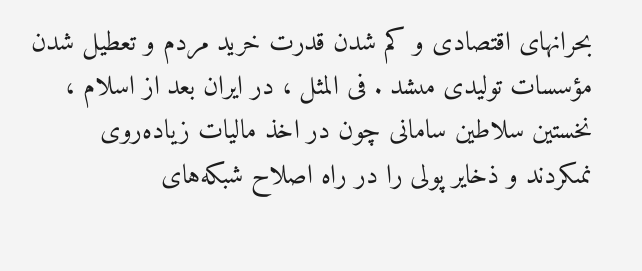بحرانهاى اقتصادى و كم شدن قدرت خريد مردم و تعطيل شدن مؤسسات توليدى مىشد . فى المثل ، در ايران بعد از اسلام ، نخستين سلاطين سامانى چون در اخذ ماليات زياده‌روى نمىكردند و ذخاير پولى را در راه اصلاح شبكه‌هاى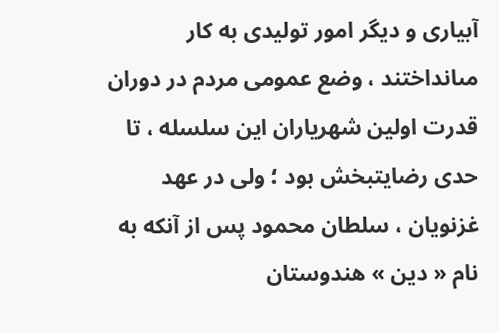آبيارى و ديگر امور توليدى به كار مىانداختند ، وضع عمومى مردم در دوران قدرت اولين شهرياران اين سلسله ، تا حدى رضايتبخش بود ؛ ولى در عهد غزنويان ، سلطان محمود پس از آنكه به نام « دين » هندوستان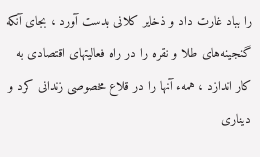را بباد غارت داد و ذخاير كلانى بدست آورد ، بجاى آنكه گنجينه‌هاى طلا و نقره را در راه فعاليتهاى اقتصادى به كار اندازد ، همهء آنها را در قلاع مخصوصى زندانى كرد و دينارى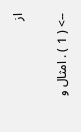از

--> ( 1 ) . امثال و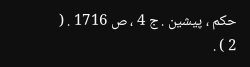حكم ، پيشين . ج 4 ، ص 1716 . ( 2 ) .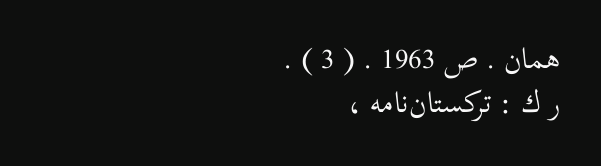همان . ص 1963 . ( 3 ) . ر ك : تركستان‌نامه ،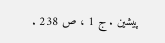پيشين . ج 1 ، ص 238 .